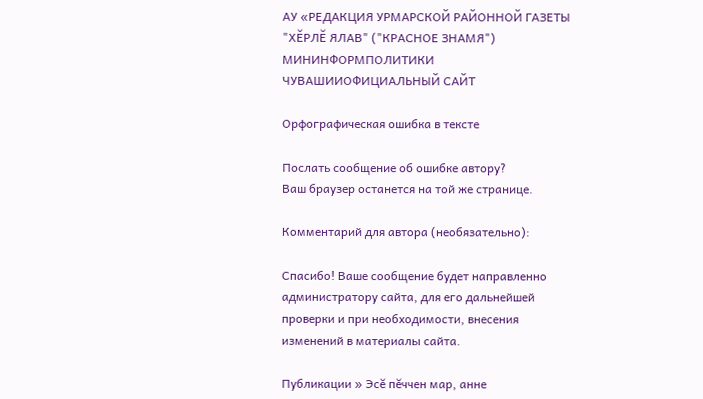АУ «РЕДАКЦИЯ УРМАРСКОЙ РАЙОННОЙ ГАЗЕТЫ "ХĔРЛĔ ЯЛАВ" ("КРАСНОЕ ЗНАМЯ") МИНИНФОРМПОЛИТИКИ ЧУВАШИИОФИЦИАЛЬНЫЙ САЙТ

Орфографическая ошибка в тексте

Послать сообщение об ошибке автору?
Ваш браузер останется на той же странице.

Комментарий для автора (необязательно):

Спасибо! Ваше сообщение будет направленно администратору сайта, для его дальнейшей проверки и при необходимости, внесения изменений в материалы сайта.

Публикации » Эсĕ пĕччен мар, анне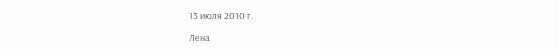13 июля 2010 г.

Лена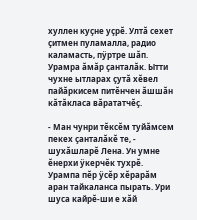хуллен куçне уçрĕ. Ултă сехет çитмен пуламалла, радио каламасть, пÿртре шăп. Урамра ăмăр çанталăк. Ытти чухне ытларах çутă хĕвел пайăркисем питĕнчен ăшшăн кăтăкласа вăрататчĕç.

- Ман чунри тĕксĕм туйăмсем пекех çанталăкĕ те, - шухăшларĕ Лена. Ун умне ĕнерхи ÿкерчĕк тухрĕ. Урампа пĕр ÿсĕр хĕрарăм аран тайкаланса пырать. Ури шуса кайрĕ-ши е хăй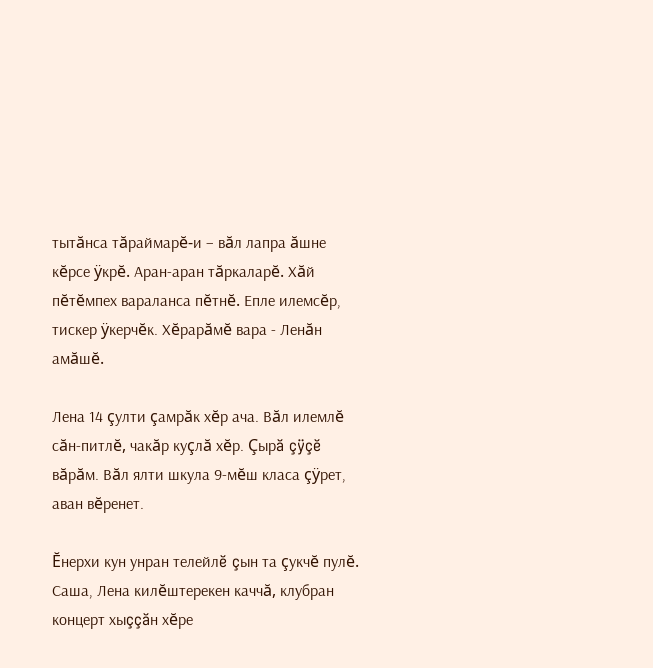тытăнса тăраймарĕ-и – вăл лапра ăшне кĕрсе ÿкрĕ. Аран-аран тăркаларĕ. Хăй пĕтĕмпех вараланса пĕтнĕ. Епле илемсĕр, тискер ÿкерчĕк. Хĕрарăмĕ вара - Ленăн амăшĕ.

Лена 14 çулти çамрăк хĕр ача. Вăл илемлĕ сăн-питлĕ, чакăр куçлă хĕр. Çырă çÿçĕ вăрăм. Вăл ялти шкула 9-мĕш класа çÿрет, аван вĕренет.

Ĕнерхи кун унран телейлĕ çын та çукчĕ пулĕ. Саша, Лена килĕштерекен каччă, клубран концерт хыççăн хĕре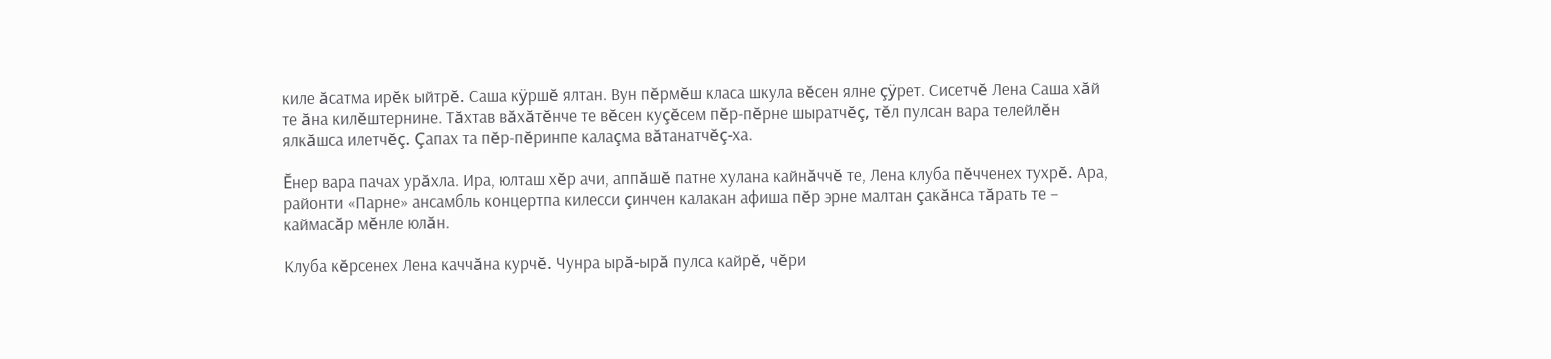киле ăсатма ирĕк ыйтрĕ. Саша кÿршĕ ялтан. Вун пĕрмĕш класа шкула вĕсен ялне çÿрет. Сисетчĕ Лена Саша хăй те ăна килĕштернине. Тăхтав вăхăтĕнче те вĕсен куçĕсем пĕр-пĕрне шыратчĕç, тĕл пулсан вара телейлĕн ялкăшса илетчĕç. Çапах та пĕр-пĕринпе калаçма вăтанатчĕç-ха.

Ĕнер вара пачах урăхла. Ира, юлташ хĕр ачи, аппăшĕ патне хулана кайнăччĕ те, Лена клуба пĕчченех тухрĕ. Ара, районти «Парне» ансамбль концертпа килесси çинчен калакан афиша пĕр эрне малтан çакăнса тăрать те – каймасăр мĕнле юлăн.

Клуба кĕрсенех Лена каччăна курчĕ. Чунра ырă-ырă пулса кайрĕ, чĕри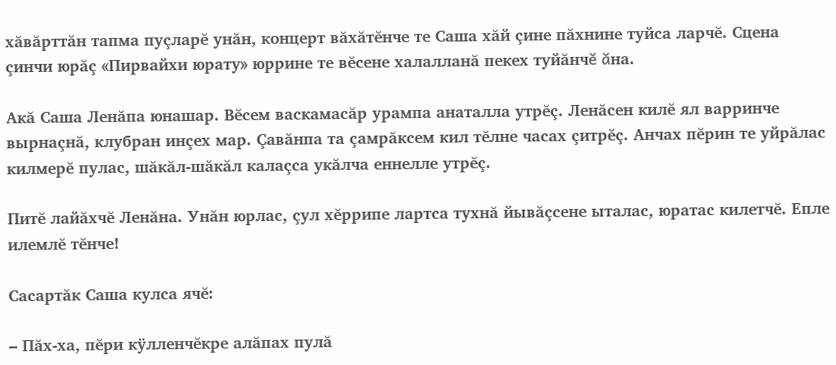хăвăрттăн тапма пуçларĕ унăн, концерт вăхăтĕнче те Саша хăй çине пăхнине туйса ларчĕ. Сцена çинчи юрăç «Пирвайхи юрату» юррине те вĕсене халалланă пекех туйăнчĕ ăна.

Акă Саша Ленăпа юнашар. Вĕсем васкамасăр урампа анаталла утрĕç. Ленăсен килĕ ял варринче вырнаçнă, клубран инçех мар. Çавăнпа та çамрăксем кил тĕлне часах çитрĕç. Анчах пĕрин те уйрăлас килмерĕ пулас, шăкăл-шăкăл калаçса укăлча еннелле утрĕç.

Питĕ лайăхчĕ Ленăна. Унăн юрлас, çул хĕррипе лартса тухнă йывăçсене ыталас, юратас килетчĕ. Епле илемлĕ тĕнче!

Сасартăк Саша кулса ячĕ:

– Пăх-ха, пĕри кÿлленчĕкре алăпах пулă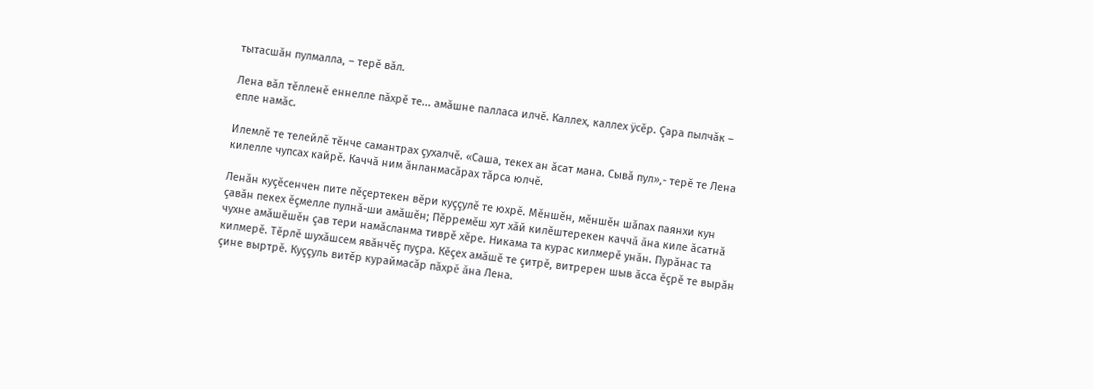тытасшăн пулмалла, – терĕ вăл.

Лена вăл тĕлленĕ еннелле пăхрĕ те... амăшне палласа илчĕ. Каллех, каллех ÿсĕр. Çара пылчăк – епле намăс.

Илемлĕ те телейлĕ тĕнче самантрах çухалчĕ. «Саша, текех ан ăсат мана. Сывă пул»,- терĕ те Лена килелле чупсах кайрĕ. Каччă ним ăнланмасăрах тăрса юлчĕ.

Ленăн куçĕсенчен пите пĕçертекен вĕри куççулĕ те юхрĕ. Мĕншĕн, мĕншĕн шăпах паянхи кун çавăн пекех ĕçмелле пулнă-ши амăшĕн; Пĕрремĕш хут хăй килĕштерекен каччă ăна киле ăсатнă чухне амăшĕшĕн çав тери намăсланма тиврĕ хĕре. Никама та курас килмерĕ унăн. Пурăнас та килмерĕ. Тĕрлĕ шухăшсем явăнчĕç пуçра. Кĕçех амăшĕ те çитрĕ, витререн шыв ăсса ĕçрĕ те вырăн çине выртрĕ. Куççуль витĕр кураймасăр пăхрĕ ăна Лена.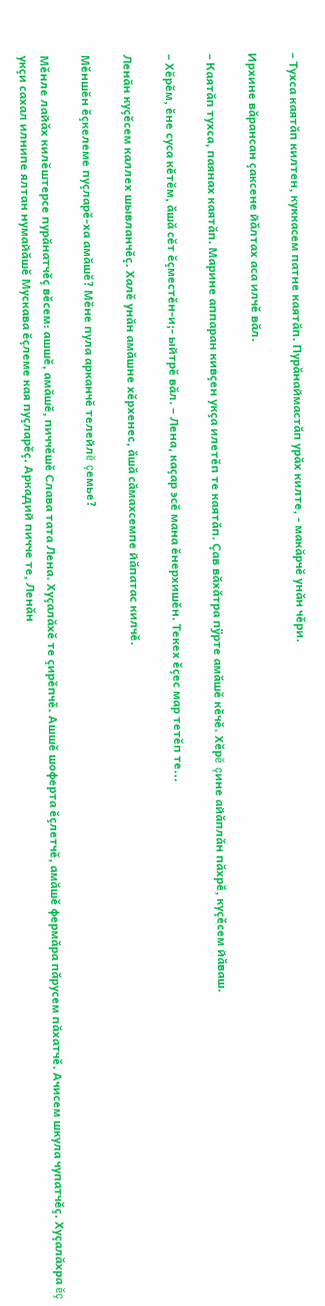– Тухса каятăп килтен, куккасем патне каятăп. Пурăнаймастăп урăх килте, - макăрчĕ унăн чĕри.

Ирхине вăрансан çаксене йăлтах аса илчĕ вăл.

– Каятăп тухса, паянах каятăп. Марине аппаран кивçен укçа илетĕп те каятăп. Çав вăхăтра пÿрте амăшĕ кĕчĕ. Хĕрĕ çине айăплăн пăхрĕ, куçĕсем йăваш.

– Хĕрĕм, ĕне суса кĕтĕм, ăшă сĕт ĕçместĕн-и;- ыйтрĕ вăл. – Лена, каçар эсĕ мана ĕнерхишĕн. Текех ĕçес мар тетĕп те...

Ленăн куçĕсем каллех шывланчĕç. Халĕ унăн амăшне хĕрхенес, ăшă сăмахсемпе йăпатас килчĕ.

Мĕншĕн ĕçкелеме пуçларĕ-ха амăшĕ? Мĕне пула арканчĕ телейлĕ çемье?

Мĕнле лайăх килĕштерсе пурăнатчĕç вĕсем: ашшĕ, амăшĕ, пиччĕшĕ Слава тата Лена. Хуçалăхĕ те çирĕпчĕ. Ашшĕ шоферта ĕçлетчĕ, амăшĕ фермăра пăрусем пăхатчĕ. Ачисем шкула чупатчĕç. Хуçалăхра ĕç укçи сахал илнипе ялтан нумайăшĕ Мускава ĕçлеме кая пуçларĕç. Аркадий пичче те, Ленăн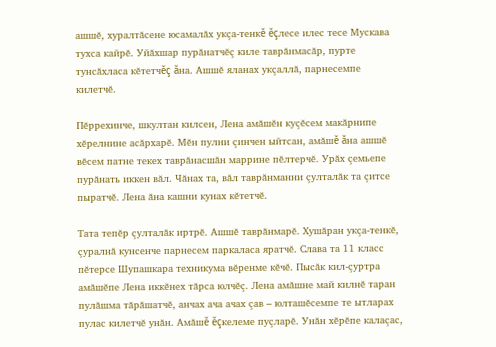ашшĕ, хуралтăсене юсамалăх укçа-тенкĕ ĕçлесе илес тесе Мускава тухса кайрĕ. Уйăхшар пурăнатчĕç киле таврăнмасăр, пурте тунсăхласа кĕтетчĕç ăна. Ашшĕ яланах укçаллă, парнесемпе килетчĕ.

Пĕррехинче, шкултан килсен, Лена амăшĕн куçĕсем макăрнипе хĕрелнине асăрхарĕ. Мĕн пулни çинчен ыйтсан, амăшĕ ăна ашшĕ вĕсем патне текех таврăнасшăн маррине пĕлтерчĕ. Урăх çемьепе пурăнать иккен вăл. Чăнах та, вăл таврăнманни çулталăк та çитсе пыратчĕ. Лена ăна кашни кунах кĕтетчĕ.

Тата тепĕр çулталăк иртрĕ. Ашшĕ таврăнмарĕ. Хушăран укçа-тенкĕ, çуралнă кунсенче парнесем паркаласа яратчĕ. Слава та 11 класс пĕтерсе Шупашкара техникума вĕренме кĕчĕ. Пысăк кил-çуртра амăшĕпе Лена иккĕнех тăрса юлчĕç. Лена амăшне май килнĕ таран пулăшма тăрăшатчĕ, анчах ача ачах çав – юлташĕсемпе те ытларах пулас килетчĕ унăн. Амăшĕ ĕçкелеме пуçларĕ. Унăн хĕрĕпе калаçас,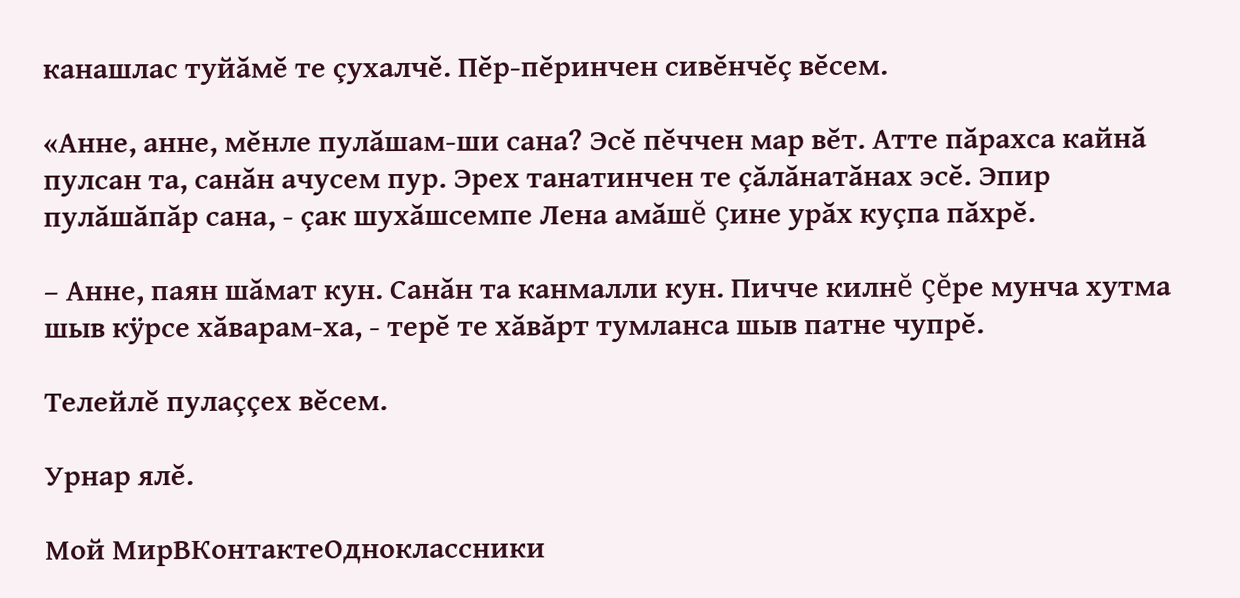канашлас туйăмĕ те çухалчĕ. Пĕр-пĕринчен сивĕнчĕç вĕсем.

«Анне, анне, мĕнле пулăшам-ши сана? Эсĕ пĕччен мар вĕт. Атте пăрахса кайнă пулсан та, санăн ачусем пур. Эрех танатинчен те çăлăнатăнах эсĕ. Эпир пулăшăпăр сана, - çак шухăшсемпе Лена амăшĕ çине урăх куçпа пăхрĕ.

– Анне, паян шăмат кун. Санăн та канмалли кун. Пичче килнĕ çĕре мунча хутма шыв кÿрсе хăварам-ха, - терĕ те хăвăрт тумланса шыв патне чупрĕ.

Телейлĕ пулаççех вĕсем.

Урнар ялĕ.

Мой МирВКонтактеОдноклассники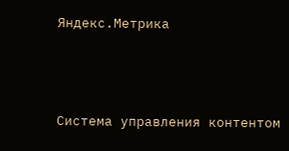Яндекс.Метрика



Система управления контентом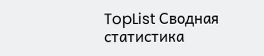TopList Сводная статистика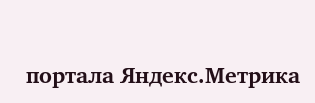портала Яндекс.Метрика